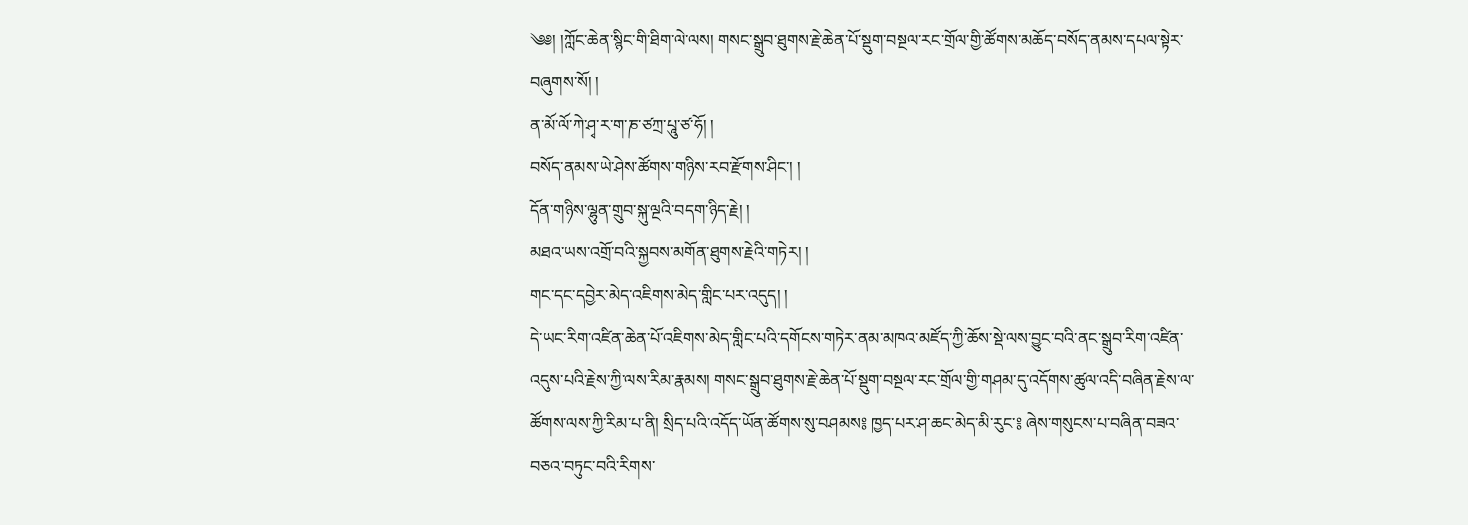༄༅། །ཀློང་ཆེན་སྙིང་གི་ཐིག་ལེ་ལས། གསང་སྒྲུབ་ཐུགས་རྗེ་ཆེན་པོ་སྡུག་བསྔལ་རང་གྲོལ་གྱི་ཚོགས་མཆོད་བསོད་ནམས་དཔལ་སྟེར་བཞུགས་སོ། །
ན་མོ་ལོ་ཀེ་ཤྭ་ར་ག་ཎ་ཙཀྲ་པཱུ་ཙ་ཧོ། །
བསོད་ནམས་ཡེ་ཤེས་ཚོགས་གཉིས་རབ་རྫོགས་ཤིང་། །
དོན་གཉིས་ལྷུན་གྲུབ་སྐུ་ལྔའི་བདག་ཉིད་རྗེ། །
མཐའ་ཡས་འགྲོ་བའི་སྐྱབས་མགོན་ཐུགས་རྗེའི་གཏེར། །
གང་དང་དབྱེར་མེད་འཇིགས་མེད་གླིང་པར་འདུད། །
དེ་ཡང་རིག་འཛིན་ཆེན་པོ་འཇིགས་མེད་གླིང་པའི་དགོངས་གཏེར་ནམ་མཁའ་མཛོད་ཀྱི་ཆོས་སྡེ་ལས་བྱུང་བའི་ནང་སྒྲུབ་རིག་འཛིན་འདུས་པའི་རྗེས་ཀྱི་ལས་རིམ་རྣམས། གསང་སྒྲུབ་ཐུགས་རྗེ་ཆེན་པོ་སྡུག་བསྔལ་རང་གྲོལ་གྱི་གཤམ་དུ་འདོགས་ཚུལ་འདི་བཞིན་རྗེས་ལ་ཚོགས་ལས་ཀྱི་རིམ་པ་ནི། སྲིད་པའི་འདོད་ཡོན་ཚོགས་སུ་བཤམས༔ ཁྱད་པར་ཤ་ཆང་མེད་མི་རུང་༔ ཞེས་གསུངས་པ་བཞིན་བཟའ་བཅའ་བཏུང་བའི་རིགས་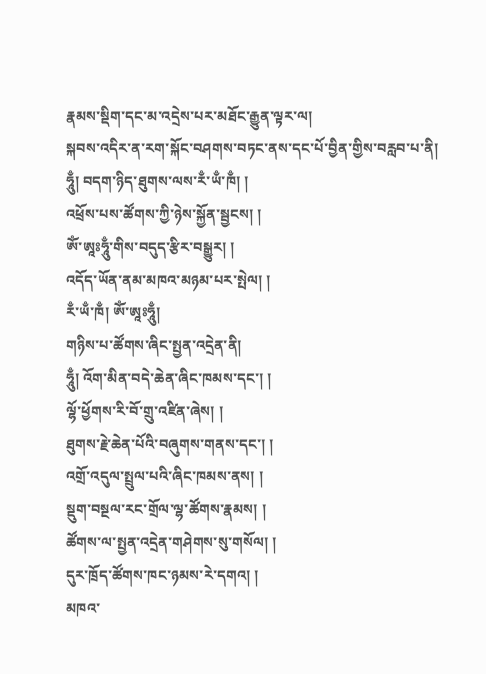རྣམས་སྡིག་དང་མ་འདྲེས་པར་མཐོང་རྒྱུན་ལྟར་ལ།
སྐབས་འདིར་ན་རག་སྐོང་བཤགས་བཏང་ནས་དང་པོ་བྱིན་གྱིས་བརླབ་པ་ནི།
ཧཱུྃ། བདག་ཉིད་ཐུགས་ལས་རྃ་ཡྃ་ཁྃ། །
འཕྲོས་པས་ཚོགས་ཀྱི་ཉེས་སྐྱོན་སྦྱངས། །
ཨོཾ་ཨཱཿཧཱུྃ་གིས་བདུད་རྩིར་བསྒྱུར། །
འདོད་ཡོན་ནམ་མཁའ་མཉམ་པར་སྤེལ། །
རྃ་ཡྃ་ཁྃ། ཨོཾ་ཨཱཿཧཱུྃ།
གཉིས་པ་ཚོགས་ཞིང་སྤྱན་འདྲེན་ནི།
ཧཱུྃ། འོག་མིན་བདེ་ཆེན་ཞིང་ཁམས་དང་། །
ལྷོ་ཕྱོགས་རི་བོ་གྲུ་འཛིན་ཞེས། །
ཐུགས་རྗེ་ཆེན་པོའི་བཞུགས་གནས་དང་། །
འགྲོ་འདུལ་སྤྲུལ་པའི་ཞིང་ཁམས་ནས། །
སྡུག་བསྔལ་རང་གྲོལ་ལྷ་ཚོགས་རྣམས། །
ཚོགས་ལ་སྤྱན་འདྲེན་གཤེགས་སུ་གསོལ། །
དུར་ཁྲོད་ཚོགས་ཁང་ཉམས་རེ་དགའ། །
མཁའ་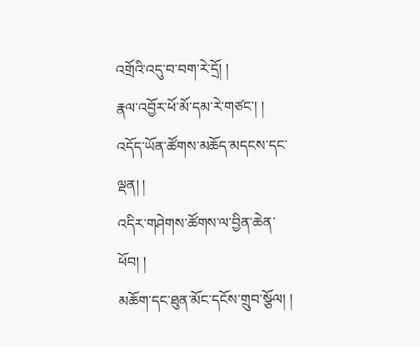འགྲོའི་འདུ་བ་བག་རེ་དྲོ། །
རྣལ་འབྱོར་ཕོ་མོ་དམ་རེ་གཙང་། །
འདོད་ཡོན་ཚོགས་མཆོད་མདངས་དང་ལྡན། །
འདིར་གཤེགས་ཚོགས་ལ་བྱིན་ཆེན་ཕོབ། །
མཆོག་དང་ཐུན་མོང་དངོས་གྲུབ་སྩོལ། །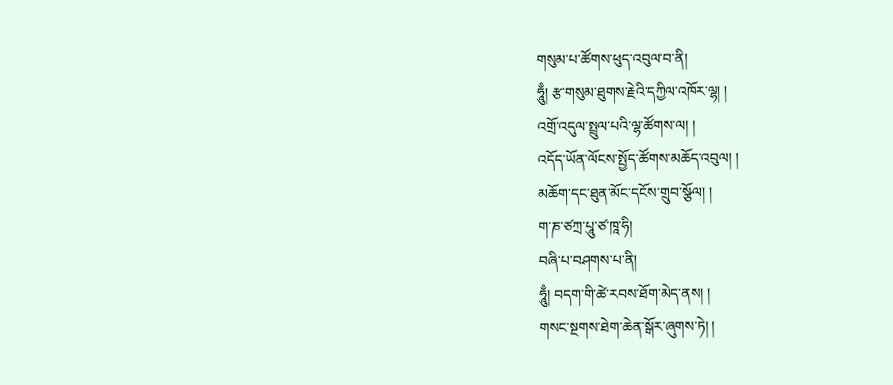གསུམ་པ་ཚོགས་ཕུད་འབུལ་བ་ནི།
ཧཱུྃ། རྩ་གསུམ་ཐུགས་རྗེའི་དཀྱིལ་འཁོར་ལྷ། །
འགྲོ་འདུལ་སྤྲུལ་པའི་ལྷ་ཚོགས་ལ། །
འདོད་ཡོན་ལོངས་སྤྱོད་ཚོགས་མཆོད་འབུལ། །
མཆོག་དང་ཐུན་མོང་དངོས་གྲུབ་སྩོལ། །
ག་ཎ་ཙཀྲ་པཱུ་ཙ་ཁཱ་ཧི།
བཞི་པ་བཤགས་པ་ནི།
ཧཱུྃ། བདག་གི་ཚེ་རབས་ཐོག་མེད་ནས། །
གསང་སྔགས་ཐེག་ཆེན་སྒོར་ཞུགས་ཏེ། །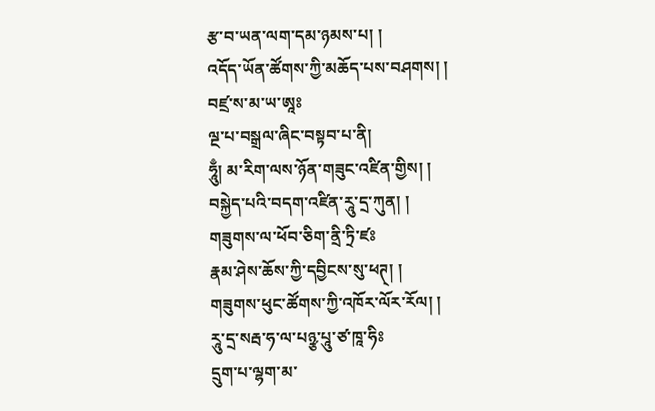རྩ་བ་ཡན་ལག་དམ་ཉམས་པ། །
འདོད་ཡོན་ཚོགས་ཀྱི་མཆོད་པས་བཤགས། །
བཛྲ་ས་མ་ཡ་ཨཱཿ
ལྔ་པ་བསྒྲལ་ཞིང་བསྟབ་པ་ནི།
ཧཱུྃ། མ་རིག་ལས་ཉོན་གཟུང་འཛིན་གྱིས། །
བསྐྱེད་པའི་བདག་འཛིན་རཱུ་དྲ་ཀུན། །
གཟུགས་ལ་ཕོབ་ཅིག་ནྲི་ཏྲི་ཛཿ
རྣམ་ཤེས་ཆོས་ཀྱི་དབྱིངས་སུ་ཕཊ྄། །
གཟུགས་ཕུང་ཚོགས་ཀྱི་འཁོར་ལོར་རོལ། །
རཱུ་དྲ་སརྦ་ཧ་ལ་པཉྩ་པཱུ་ཙ་ཁཱ་ཧིཿ
དྲུག་པ་ལྷག་མ་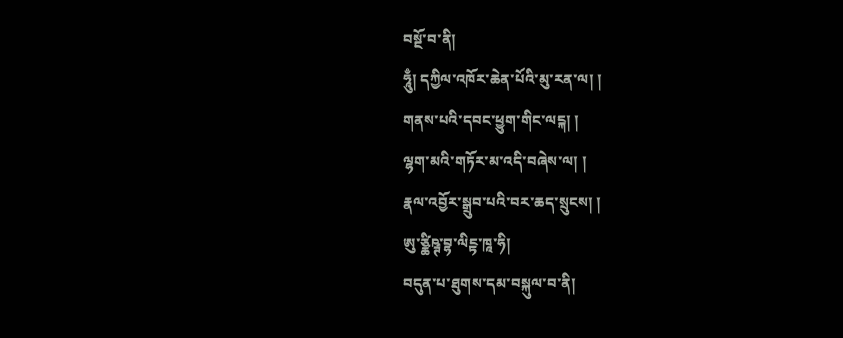བསྔོ་བ་ནི།
ཧཱུྃ། དཀྱིལ་འཁོར་ཆེན་པོའི་མུ་རན་ལ། །
གནས་པའི་དབང་ཕྱུག་གིང་ལངྐ། །
ལྷག་མའི་གཏོར་མ་འདི་བཞེས་ལ། །
རྣལ་འབྱོར་སྒྲུབ་པའི་བར་ཆད་སྲུངས། །
ཨུ་ཙྪིཥྚ་བྷ་ལིངྟ་ཁཱ་ཧི།
བདུན་པ་ཐུགས་དམ་བསྐུལ་བ་ནི།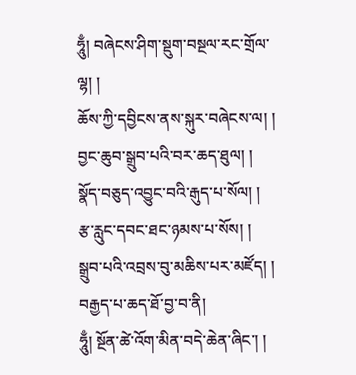ཧཱུྃ། བཞེངས་ཤིག་སྡུག་བསྔལ་རང་གྲོལ་ལྷ། །
ཆོས་ཀྱི་དབྱིངས་ནས་སྐུར་བཞེངས་ལ། །
བྱང་ཆུབ་སྒྲུབ་པའི་བར་ཆད་ཐུལ། །
སྣོད་བཅུད་འབྱུང་བའི་རྒུད་པ་སོལ། །
རྩ་རླུང་དབང་ཐང་ཉམས་པ་སོས། །
སྒྲུབ་པའི་འབྲས་བུ་མཆིས་པར་མཛོད། །
བརྒྱད་པ་ཆད་ཐོ་བྱ་བ་ནི།
ཧཱུྃ། སྔོན་ཚེ་འོག་མིན་བདེ་ཆེན་ཞིང་། །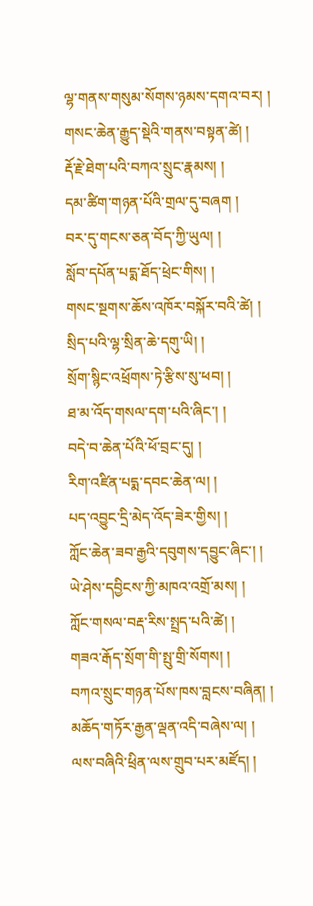ལྷ་གནས་གསུམ་སོགས་ཉམས་དགའ་བར། །
གསང་ཆེན་རྒྱུད་སྡེའི་གནས་བསྟན་ཚེ། །
རྡོ་རྗེ་ཐེག་པའི་བཀའ་སྲུང་རྣམས། །
དམ་ཚིག་གཉན་པོའི་གྲལ་དུ་བཞག །
བར་དུ་གངས་ཅན་བོད་ཀྱི་ཡུལ། །
སློབ་དཔོན་པདྨ་ཐོད་ཕྲེང་གིས། །
གསང་སྔགས་ཆོས་འཁོར་བསྐོར་བའི་ཚེ། །
སྲིད་པའི་ལྷ་སྲིན་ཆེ་དགུ་ཡི། །
སྲོག་སྙིང་འཕྲོགས་ཏེ་རྩིས་སུ་ཕབ། །
ཐ་མ་འོད་གསལ་དག་པའི་ཞིང་། །
བདེ་བ་ཆེན་པོའི་ཕོ་བྲང་དུ། །
རིག་འཛིན་པདྨ་དབང་ཆེན་ལ། །
པད་འབྱུང་དྲི་མེད་འོད་ཟེར་གྱིས། །
ཀློང་ཆེན་ཟབ་རྒྱའི་དབུགས་དབྱུང་ཞིང་། །
ཡེ་ཤེས་དབྱིངས་ཀྱི་མཁའ་འགྲོ་མས། །
ཀློང་གསལ་བརྡ་རིས་སྤྲད་པའི་ཚེ། །
གཟའ་རྒོད་སྲོག་གི་སྤུ་གྲི་སོགས། །
བཀའ་སྲུང་གཉན་པོས་ཁས་བླངས་བཞིན། །
མཆོད་གཏོར་རྒྱན་ལྡན་འདི་བཞེས་ལ། །
ལས་བཞིའི་ཕྲིན་ལས་གྲུབ་པར་མཛོད། །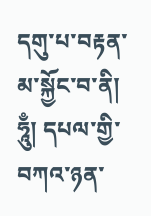དགུ་པ་བརྟན་མ་སྐྱོང་བ་ནི།
ཧཱུྃ། དཔལ་གྱི་བཀའ་ཉན་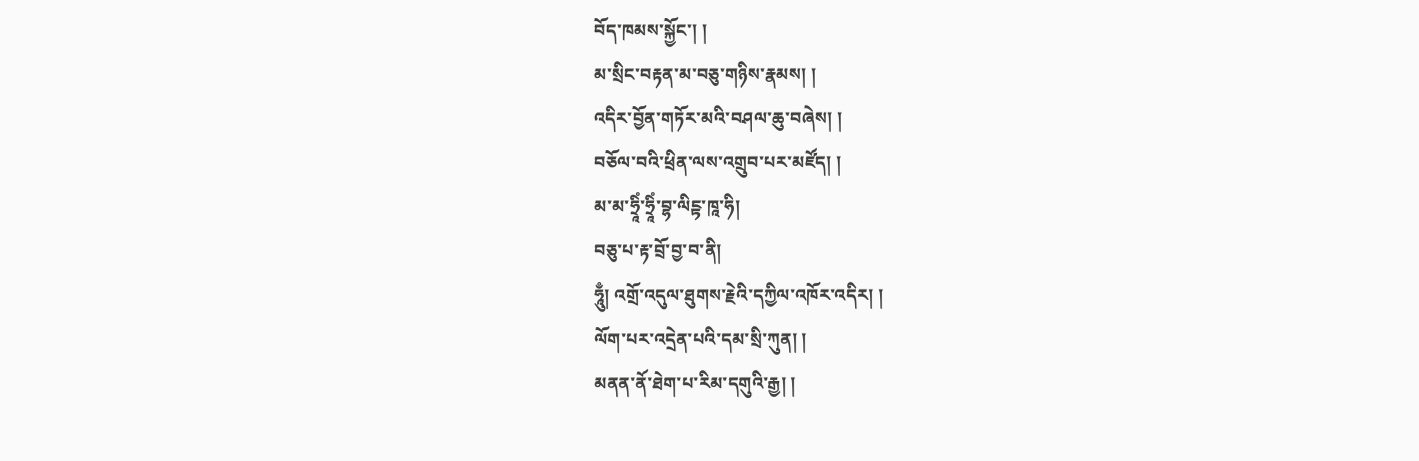བོད་ཁམས་སྐྱོང་། །
མ་སྲིང་བརྟན་མ་བཅུ་གཉིས་རྣམས། །
འདིར་བྱོན་གཏོར་མའི་བཤལ་ཆུ་བཞེས། །
བཅོལ་བའི་ཕྲིན་ལས་འགྲུབ་པར་མཛོད། །
མ་མ་ཧྲཱིཾ་ཧྲཱིཾ་བྷ་ལིངྟ་ཁཱ་ཧི།
བཅུ་པ་རྟ་བྲོ་བྱ་བ་ནི།
ཧཱུྃ། འགྲོ་འདུལ་ཐུགས་རྗེའི་དཀྱིལ་འཁོར་འདིར། །
ལོག་པར་འདྲེན་པའི་དམ་སྲི་ཀུན། །
མནན་ནོ་ཐེག་པ་རིམ་དགུའི་རྒྱ། །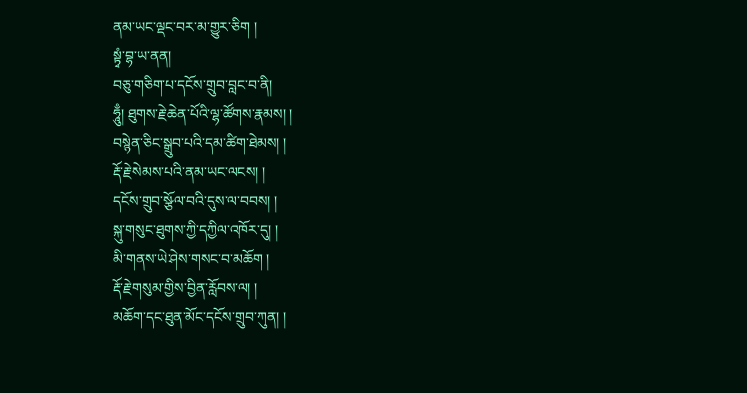ནམ་ཡང་ལྡང་བར་མ་གྱུར་ཅིག །
སྟྭཾ་བྷ་ཡ་ནན།
བཅུ་གཅིག་པ་དངོས་གྲུབ་བླང་བ་ནི།
ཧཱུྃ། ཐུགས་རྗེ་ཆེན་པོའི་ལྷ་ཚོགས་རྣམས། །
བསྙེན་ཅིང་སྒྲུབ་པའི་དམ་ཚིག་ཐེམས། །
རྡོ་རྗེ་སེམས་པའི་ནམ་ཡང་ལངས། །
དངོས་གྲུབ་སྩོལ་བའི་དུས་ལ་བབས། །
སྐུ་གསུང་ཐུགས་ཀྱི་དཀྱིལ་འཁོར་དུ། །
མི་གནས་ཡེ་ཤེས་གསང་བ་མཆོག །
རྡོ་རྗེ་གསུམ་གྱིས་བྱིན་རློབས་ལ། །
མཆོག་དང་ཐུན་མོང་དངོས་གྲུབ་ཀུན། །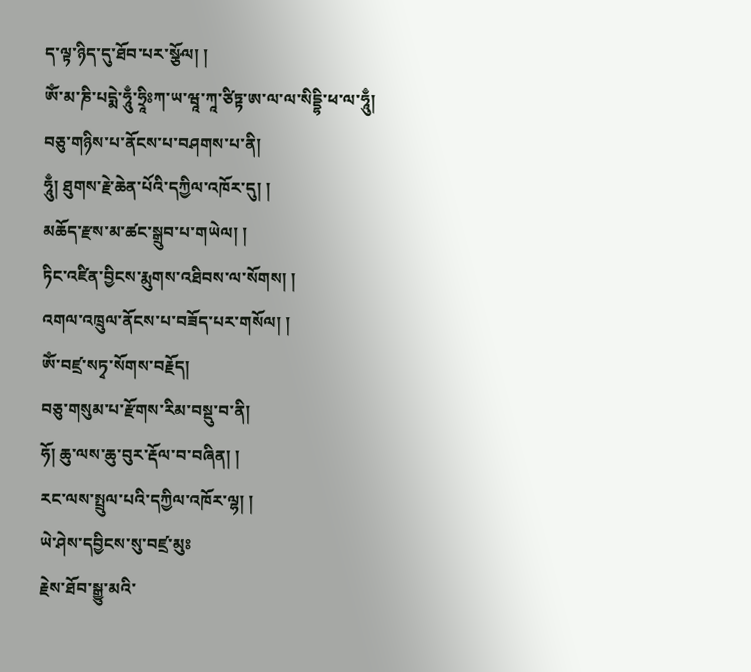ད་ལྟ་ཉིད་དུ་ཐོབ་པར་སྩོལ། །
ཨོཾ་མ་ཎི་པདྨེ་ཧཱུྃ་ཧྲཱིཿཀ་ཡ་ཝཱ་ཀཱ་ཙིཏྟ་ཨ་ལ་ལ་སིདྡྷི་ཕ་ལ་ཧཱུྃ།
བཅུ་གཉིས་པ་ནོངས་པ་བཤགས་པ་ནི།
ཧཱུྃ། ཐུགས་རྗེ་ཆེན་པོའི་དཀྱིལ་འཁོར་དུ། །
མཆོད་རྫས་མ་ཚང་སྒྲུབ་པ་གཡེལ། །
ཏིང་འཛིན་བྱིངས་རྨུགས་འཐིབས་ལ་སོགས། །
འགལ་འཁྲུལ་ནོངས་པ་བཟོད་པར་གསོལ། །
ཨོཾ་བཛྲ་སཏྭ་སོགས་བརྗོད།
བཅུ་གསུམ་པ་རྫོགས་རིམ་བསྡུ་བ་ནི།
ཧོ། ཆུ་ལས་ཆུ་བུར་རྡོལ་བ་བཞིན། །
རང་ལས་སྤྲུལ་པའི་དཀྱིལ་འཁོར་ལྷ། །
ཡེ་ཤེས་དབྱིངས་སུ་བཛྲ་མུཿ
རྗེས་ཐོབ་སྒྱུ་མའི་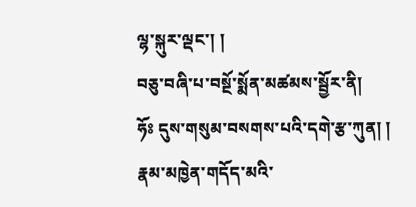ལྷ་སྐུར་ལྡང་། །
བཅུ་བཞི་པ་བསྔོ་སྨོན་མཚམས་སྦྱོར་ནི།
ཧོཿ དུས་གསུམ་བསགས་པའི་དགེ་རྩ་ཀུན། །
རྣམ་མཁྱེན་གདོད་མའི་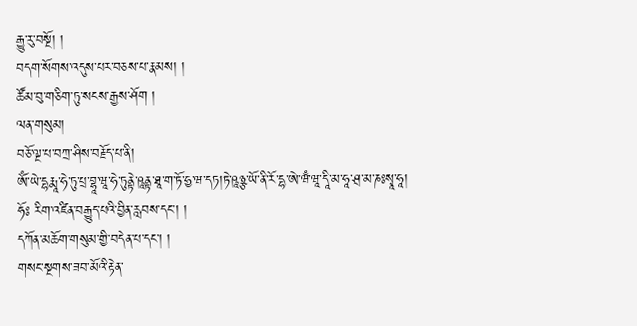རྒྱུ་རུ་བསྔོ། །
བདག་སོགས་འདུས་པར་བཅས་པ་རྣམས། །
ཚོམ་བུ་གཅིག་ཏུ་སངས་རྒྱས་ཤོག །
ལན་གསུམ།
བཅོ་ལྔ་པ་བཀྲ་ཤིས་བརྗོད་པ་ནི།
ཨོཾ་ཡེ་དྷརྨཱ་ཧེ་ཏུ་པྲ་བྷཱ་ཝཱ་ཧེ་ཏུནྟེ་ཥཱནྟ་ཐཱ་ག་ཏོ་ཧྱ་ཝ་དཏ།ཏེ་ཥཱཉྩ་ཡོ་ནི་རོ་དྷ་ཨེ་ཝྃ་ཝཱ་དཱི་མ་ཧཱ་ཤྲ་མ་ཎཿསྭཱ་ཧཱ།
ཧོཿ རིག་འཛིན་བརྒྱུད་པའི་བྱིན་རླབས་དང་། །
དཀོན་མཆོག་གསུམ་གྱི་བདེན་པ་དང་། །
གསང་སྔགས་ཟབ་མོའི་རྟེན་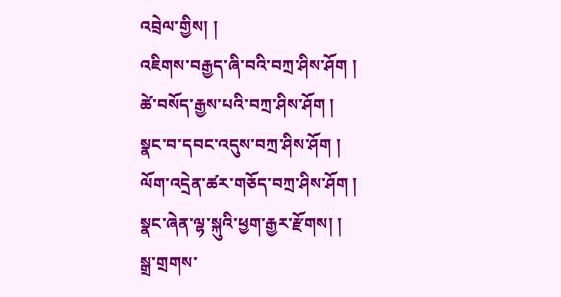འབྲེལ་གྱིས། །
འཇིགས་བརྒྱད་ཞི་བའི་བཀྲ་ཤིས་ཤོག །
ཚེ་བསོད་རྒྱས་པའི་བཀྲ་ཤིས་ཤོག །
སྣང་བ་དབང་འདུས་བཀྲ་ཤིས་ཤོག །
ལོག་འདྲེན་ཚར་གཅོད་བཀྲ་ཤིས་ཤོག །
སྣང་ཞེན་ལྷ་སྐུའི་ཕྱག་རྒྱར་རྫོགས། །
སྒྲ་གྲགས་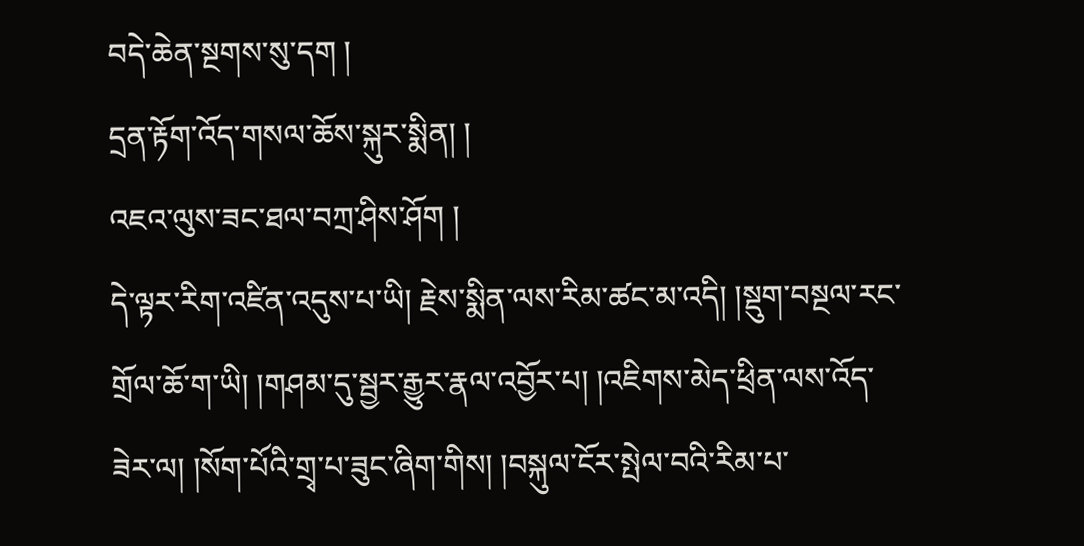བདེ་ཆེན་སྔགས་སུ་དག །
དྲན་རྟོག་འོད་གསལ་ཆོས་སྐུར་སྨིན། །
འཇའ་ལུས་ཟང་ཐལ་བཀྲ་ཤིས་ཤོག །
དེ་ལྟར་རིག་འཛིན་འདུས་པ་ཡི། རྗེས་སྨིན་ལས་རིམ་ཚང་མ་འདི། །སྡུག་བསྔལ་རང་གྲོལ་ཆོ་ག་ཡི། །གཤམ་དུ་སྦྱར་རྒྱུར་རྣལ་འབྱོར་པ། །འཇིགས་མེད་ཕྲིན་ལས་འོད་ཟེར་ལ། །སོག་པོའི་གྲྭ་པ་ཟུང་ཞིག་གིས། །བསྐུལ་ངོར་སྤེལ་བའི་རིམ་པ་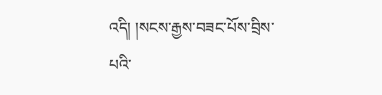འདི། །སངས་རྒྱས་བཟང་པོས་བྲིས་པའི་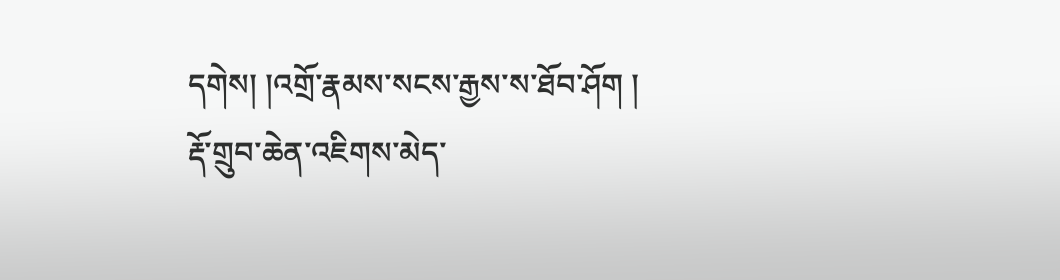དགེས། །འགྲོ་རྣམས་སངས་རྒྱས་ས་ཐོབ་ཤོག །
རྡོ་གྲུབ་ཆེན་འཇིགས་མེད་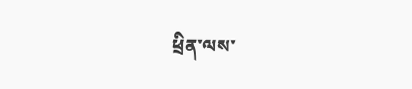ཕྲིན་ལས་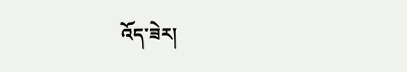འོད་ཟེར།